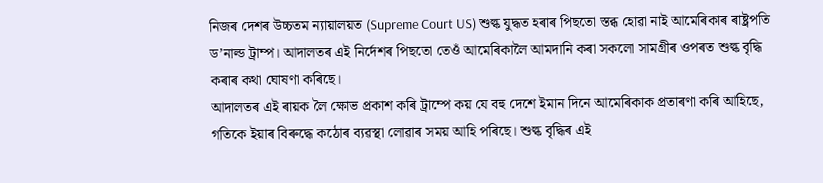নিজৰ দেশৰ উচ্চতম ন্যায়ালয়ত (Supreme Court US) শুল্ক যুদ্ধত হৰাৰ পিছতো স্তব্ধ হোৱা নাই আমেৰিকাৰ ৰাষ্ট্ৰপতি ড’নাল্ড ট্ৰাম্প। আদালতৰ এই নিৰ্দেশৰ পিছতো তেওঁ আমেৰিকালৈ আমদানি কৰা সকলো সামগ্ৰীৰ ওপৰত শুল্ক বৃদ্ধি কৰাৰ কথা ঘোষণা কৰিছে।
আদালতৰ এই ৰায়ক লৈ ক্ষোভ প্ৰকাশ কৰি ট্ৰাম্পে কয় যে বহু দেশে ইমান দিনে আমেৰিকাক প্ৰতাৰণা কৰি আহিছে, গতিকে ইয়াৰ বিৰুদ্ধে কঠোৰ ব্যৱস্থা লোৱাৰ সময় আহি পৰিছে। শুল্ক বৃদ্ধিৰ এই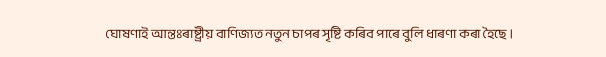ঘোষণাই আন্তঃৰাষ্ট্ৰীয় বাণিজ্যত নতুন চাপৰ সৃষ্টি কৰিব পাৰে বুলি ধাৰণা কৰা হৈছে।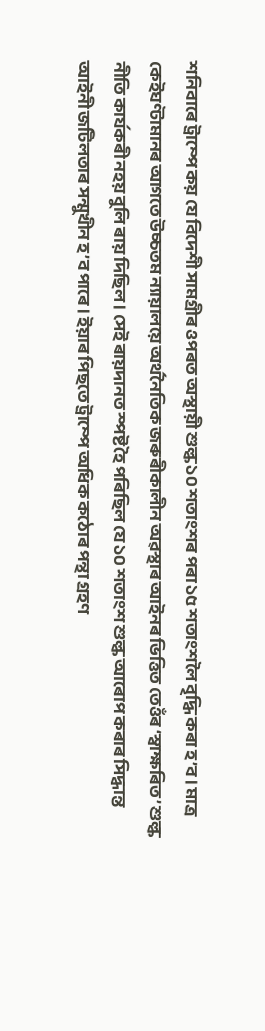শনিবাৰে ট্ৰাম্পে কয় যে বিদেশী সামগ্ৰীৰ ওপৰত অস্থায়ী শুল্ক ১০ শতাংশৰ পৰা ১৫ শতাংশলৈ বৃদ্ধি কৰা হ’ব। মাত্ৰ কেইঘণ্টামানৰ আগতে উচ্চতম ন্যায়ালয়ে অৰ্থনৈতিক জৰুৰীকালীন অৱস্থাৰ আইনৰ ভিত্তিত তেওঁৰ ‘স্বাক্ষৰিত’ শুল্ক নীতি কাৰ্যকৰী নহয় বুলি ৰায় দিছিল। সেই ৰায়দানত স্পষ্ট হৈ পৰিছিল যে ১০ শতাংশ শুল্ক আৰোপ কৰাৰ সিদ্ধান্ত আইনী জটিলতাৰ সন্মুখীন হ’ব পাৰে। ইয়াৰ পিছতে ট্ৰাম্পে অধিক কঠোৰ পন্থা গ্ৰহণ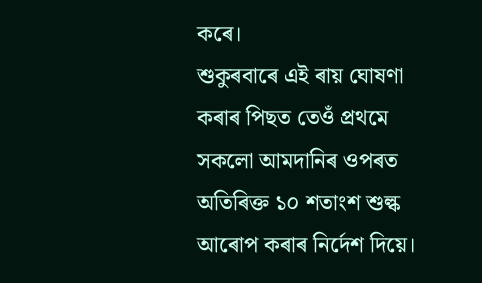কৰে।
শুকুৰবাৰে এই ৰায় ঘোষণা কৰাৰ পিছত তেওঁ প্ৰথমে সকলো আমদানিৰ ওপৰত অতিৰিক্ত ১০ শতাংশ শুল্ক আৰোপ কৰাৰ নিৰ্দেশ দিয়ে।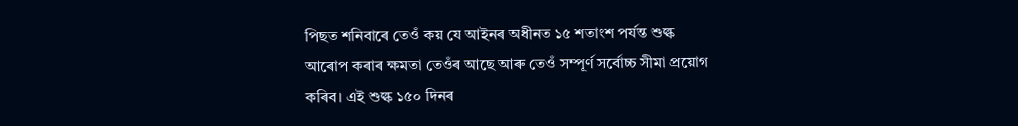পিছত শনিবাৰে তেওঁ কয় যে আইনৰ অধীনত ১৫ শতাংশ পৰ্যন্ত শুল্ক আৰোপ কৰাৰ ক্ষমতা তেওঁৰ আছে আৰু তেওঁ সম্পূৰ্ণ সৰ্বোচ্চ সীমা প্ৰয়োগ কৰিব। এই শুল্ক ১৫০ দিনৰ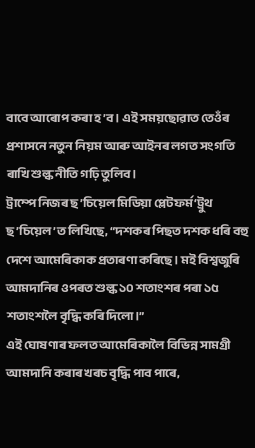বাবে আৰোপ কৰা হ’ব। এই সময়ছোৱাত তেওঁৰ প্ৰশাসনে নতুন নিয়ম আৰু আইনৰ লগত সংগতি ৰাখি শুল্ক নীতি গঢ়ি তুলিব।
ট্ৰাম্পে নিজৰ ছ’চিয়েল মিডিয়া প্লেটফৰ্ম ‘ট্ৰুথ ছ’চিয়েল’ত লিখিছে, “দশকৰ পিছত দশক ধৰি বহু দেশে আমেৰিকাক প্ৰতাৰণা কৰিছে। মই বিশ্বজুৰি আমদানিৰ ওপৰত শুল্ক ১০ শতাংশৰ পৰা ১৫ শতাংশলৈ বৃদ্ধি কৰি দিলো।”
এই ঘোষণাৰ ফলত আমেৰিকালৈ বিভিন্ন সামগ্ৰী আমদানি কৰাৰ খৰচ বৃদ্ধি পাব পাৰে,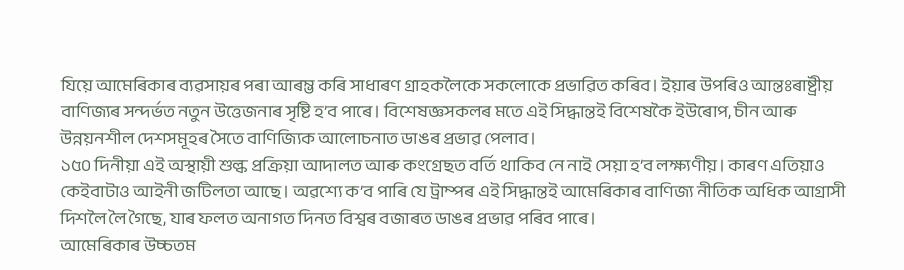যিয়ে আমেৰিকাৰ ব্যৱসায়ৰ পৰা আৰম্ভ কৰি সাধাৰণ গ্ৰাহকলৈকে সকলোকে প্ৰভাৱিত কৰিব। ইয়াৰ উপৰিও আন্তঃৰাষ্ট্ৰীয় বাণিজ্যৰ সন্দৰ্ভত নতুন উত্তেজনাৰ সৃষ্টি হ’ব পাৰে। বিশেষজ্ঞসকলৰ মতে এই সিদ্ধান্তই বিশেষকৈ ইউৰোপ, চীন আৰু উন্নয়নশীল দেশসমূহৰ সৈতে বাণিজ্যিক আলোচনাত ডাঙৰ প্ৰভাৱ পেলাব।
১৫০ দিনীয়া এই অস্থায়ী শুল্ক প্ৰক্ৰিয়া আদালত আৰু কংগ্ৰেছত বৰ্তি থাকিব নে নাই সেয়া হ’ব লক্ষ্যণীয়। কাৰণ এতিয়াও কেইবাটাও আইনী জটিলতা আছে। অৱশ্যে ক’ব পাৰি যে ট্ৰাম্পৰ এই সিদ্ধান্তই আমেৰিকাৰ বাণিজ্য নীতিক অধিক আগ্ৰাসী দিশলৈ লৈ গৈছে, যাৰ ফলত অনাগত দিনত বিশ্বৰ বজাৰত ডাঙৰ প্ৰভাৱ পৰিব পাৰে।
আমেৰিকাৰ উচ্চতম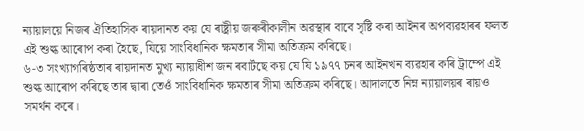ন্যায়ালয়ে নিজৰ ঐতিহাসিক ৰায়দানত কয় যে ৰাষ্ট্ৰীয় জৰুৰীকালীন অৱস্থাৰ বাবে সৃষ্টি কৰা আইনৰ অপব্যৱহাৰৰ ফলত এই শুল্ক আৰোপ কৰা হৈছে, যিয়ে সাংবিধানিক ক্ষমতাৰ সীমা অতিক্ৰম কৰিছে।
৬-৩ সংখ্যাগৰিষ্ঠতাৰ ৰায়দানত মুখ্য ন্যায়াধীশ জন ৰবাৰ্টছে কয় যে যি ১৯৭৭ চনৰ আইনখন ব্যৱহাৰ কৰি ট্ৰাম্পে এই শুল্ক আৰোপ কৰিছে তাৰ দ্বাৰা তেওঁ সাংবিধানিক ক্ষমতাৰ সীমা অতিক্ৰম কৰিছে। আদালতে নিম্ন ন্যায়ালয়ৰ ৰায়ও সমৰ্থন কৰে।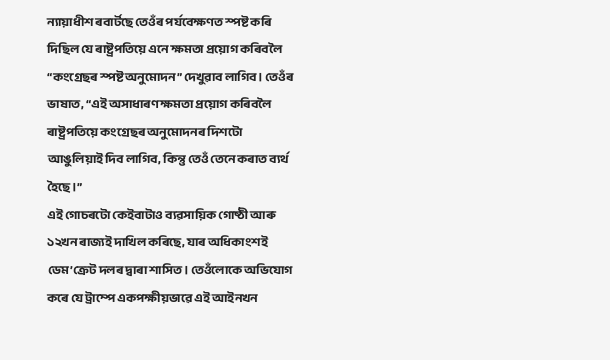ন্যায়াধীশ ৰবাৰ্টছে তেওঁৰ পৰ্যবেক্ষণত স্পষ্ট কৰি দিছিল যে ৰাষ্ট্ৰপতিয়ে এনে ক্ষমতা প্ৰয়োগ কৰিবলৈ “কংগ্ৰেছৰ স্পষ্ট অনুমোদন” দেখুৱাব লাগিব। তেওঁৰ ভাষাত, “এই অসাধাৰণ ক্ষমতা প্ৰয়োগ কৰিবলৈ ৰাষ্ট্ৰপতিয়ে কংগ্ৰেছৰ অনুমোদনৰ দিশটো আঙুলিয়াই দিব লাগিব, কিন্তু তেওঁ তেনে কৰাত ব্যৰ্থ হৈছে।”
এই গোচৰটো কেইবাটাও ব্যৱসায়িক গোষ্ঠী আৰু ১২খন ৰাজ্যই দাখিল কৰিছে, যাৰ অধিকাংশই ডেম’ক্ৰেট দলৰ দ্বাৰা শাসিত। তেওঁলোকে অভিযোগ কৰে যে ট্ৰাম্পে একপক্ষীয়ভাৱে এই আইনখন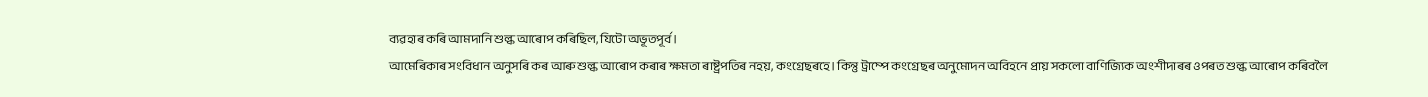ব্যৱহাৰ কৰি আমদানি শুল্ক আৰোপ কৰিছিল, যিটো অভূতপূৰ্ব।
আমেৰিকাৰ সংবিধান অনুসৰি কৰ আৰু শুল্ক আৰোপ কৰাৰ ক্ষমতা ৰাষ্ট্ৰপতিৰ নহয়, কংগ্ৰেছৰহে। কিন্তু ট্ৰাম্পে কংগ্ৰেছৰ অনুমোদন অবিহনে প্ৰায় সকলো বাণিজ্যিক অংশীদাৰৰ ওপৰত শুল্ক আৰোপ কৰিবলৈ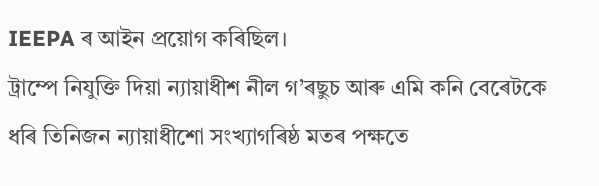IEEPA ৰ আইন প্ৰয়োগ কৰিছিল।
ট্ৰাম্পে নিযুক্তি দিয়া ন্যায়াধীশ নীল গ’ৰছুচ আৰু এমি কনি বেৰেটকে ধৰি তিনিজন ন্যায়াধীশো সংখ্যাগৰিষ্ঠ মতৰ পক্ষতে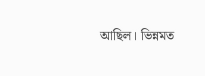আছিল। ভিন্নমত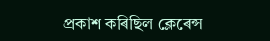প্ৰকাশ কৰিছিল ক্লেৰেন্স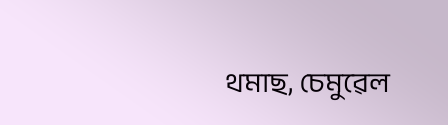থমাছ, চেমুৱেল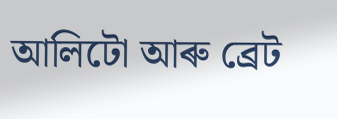আলিটো আৰু ব্ৰেট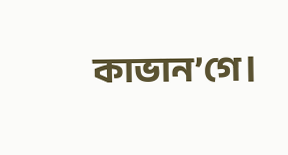কাভান’গে।